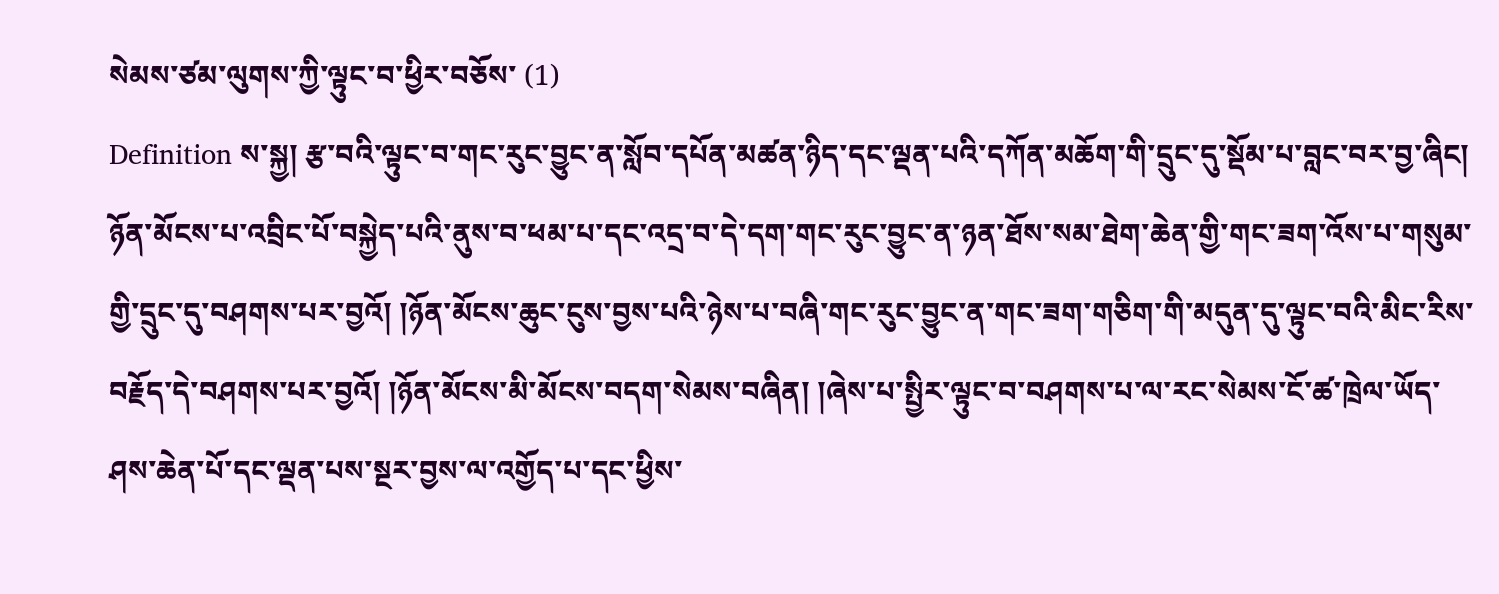སེམས་ཙམ་ལུགས་ཀྱི་ལྟུང་བ་ཕྱིར་བཅོས་ (1)
Definition ས་སྐྱ། རྩ་བའི་ལྟུང་བ་གང་རུང་བྱུང་ན་སློབ་དཔོན་མཚན་ཉིད་དང་ལྡན་པའི་དཀོན་མཆོག་གི་དྲུང་དུ་སྡོམ་པ་བླང་བར་བྱ་ཞིང། ཉོན་མོངས་པ་འབྲིང་པོ་བསྐྱེད་པའི་ནུས་བ་ཕམ་པ་དང་འདྲ་བ་དེ་དག་གང་རུང་བྱུང་ན་ཉན་ཐོས་སམ་ཐེག་ཆེན་གྱི་གང་ཟག་འོས་པ་གསུམ་གྱི་དྲུང་དུ་བཤགས་པར་བྱའོ། །ཉོན་མོངས་ཆུང་ངུས་བྱས་པའི་ཉེས་པ་བཞི་གང་རུང་བྱུང་ན་གང་ཟག་གཅིག་གི་མདུན་དུ་ལྟུང་བའི་མིང་རིས་བརྗོད་དེ་བཤགས་པར་བྱའོ། །ཉོན་མོངས་མི་མོངས་བདག་སེམས་བཞིན། །ཞེས་པ་སྤྱིར་ལྟུང་བ་བཤགས་པ་ལ་རང་སེམས་ངོ་ཚ་ཁྲེལ་ཡོད་ཤས་ཆེན་པོ་དང་ལྡན་པས་སྔར་བྱས་ལ་འགྱོད་པ་དང་ཕྱིས་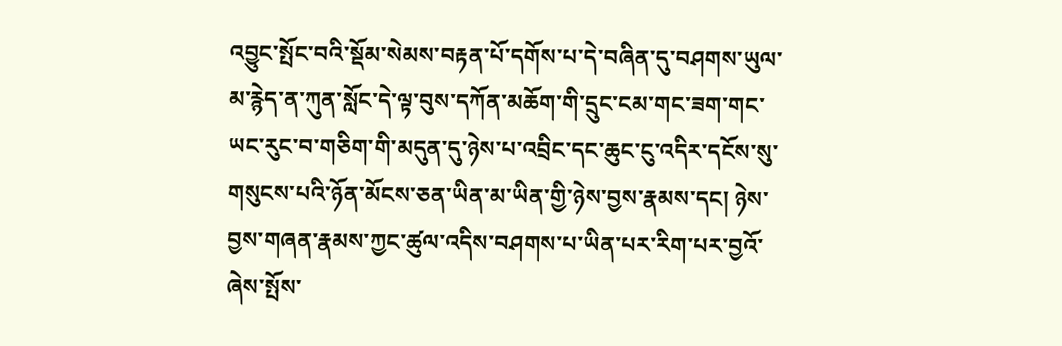འབྱུང་སྤོང་བའི་སྡོམ་སེམས་བརྟན་པོ་དགོས་པ་དེ་བཞིན་དུ་བཤགས་ཡུལ་མ་རྙེད་ན་ཀུན་སློང་དེ་ལྟ་བུས་དཀོན་མཆོག་གི་དྲུང་ངམ་གང་ཟག་གང་ཡང་རུང་བ་གཅིག་གི་མདུན་དུ་ཉེས་པ་འབྲིང་དང་ཆུང་ངུ་འདིར་དངོས་སུ་གསུངས་པའི་ཉོན་མོངས་ཅན་ཡིན་མ་ཡིན་གྱི་ཉེས་བྱས་རྣམས་དང། ཉེས་བྱས་གཞན་རྣམས་ཀྱང་ཚུལ་འདིས་བཤགས་པ་ཡིན་པར་རིག་པར་བྱའོ་ཞེས་སྤོས་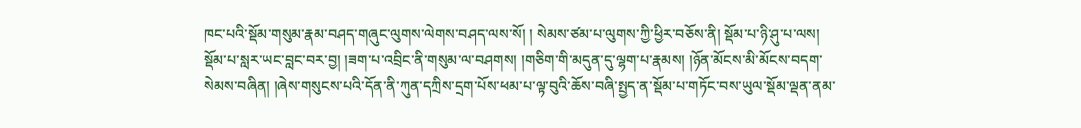ཁང་པའི་སྡོམ་གསུམ་རྣམ་བཤད་གཞུང་ལུགས་ལེགས་བཤད་ལས་སོ། ། སེམས་ཙམ་པ་ལུགས་ཀྱི་ཕྱིར་བཅོས་ནི། སྡོམ་པ་ཉི་ཤུ་པ་ལས། སྡོམ་པ་སླར་ཡང་བླང་བར་བྱ། །ཟག་པ་འབྲིང་ནི་གསུམ་ལ་བཤགས། །གཅིག་གི་མདུན་དུ་ལྷག་པ་རྣམས། །ཉོན་མོངས་མི་མོངས་བདག་སེམས་བཞིན། །ཞེས་གསུངས་པའི་དོན་ནི་ཀུན་དཀྲིས་དྲག་པོས་ཕམ་པ་ལྟ་བུའི་ཆོས་བཞི་སྤྱད་ན་སྡོམ་པ་གཏོང་བས་ཡུལ་སྡོམ་ལྡན་ནམ་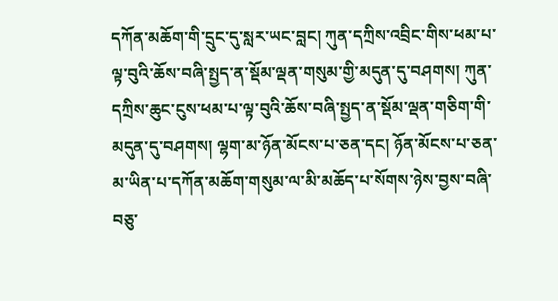དཀོན་མཆོག་གི་དྲུང་དུ་སླར་ཡང་བླང། ཀུན་དཀྲིས་འབྲིང་གིས་ཕམ་པ་ལྟ་བུའི་ཆོས་བཞི་སྤྱད་ན་སྡོམ་ལྡན་གསུམ་གྱི་མདུན་དུ་བཤགས། ཀུན་དཀྲིས་ཆུང་ངུས་ཕམ་པ་ལྟ་བུའི་ཆོས་བཞི་སྤྱད་ན་སྡོམ་ལྡན་གཅིག་གི་མདུན་དུ་བཤགས། ལྷག་མ་ཉོན་མོངས་པ་ཅན་དང། ཉོན་མོངས་པ་ཅན་མ་ཡིན་པ་དཀོན་མཆོག་གསུམ་ལ་མི་མཆོད་པ་སོགས་ཉེས་བྱས་བཞི་བཅུ་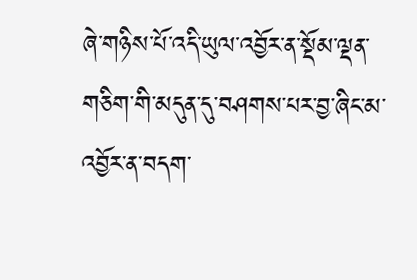ཞེ་གཉིས་པོ་འདི་ཡུལ་འབྱོར་ན་སྡོམ་ལྡན་གཅིག་གི་མདུན་དུ་བཤགས་པར་བྱ་ཞིང་མ་འབྱོར་ན་བདག་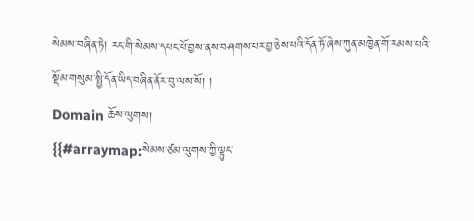སེམས་བཞིན་ཏེ། རང་གི་སེམས་དཔང་པོ་བྱས་ནས་བཤགས་པར་བྱ་ཅེས་པའི་དོན་ཏོ་ཞེས་ཀུན་མཁྱེན་གོ་རམས་པའི་སྡོམ་གསུམ་སྤྱི་དོན་ཡིད་བཞིན་ནོར་བུ་ལས་སོ། །
Domain ཆོས་ལུགས།
{{#arraymap:སེམས་ཙམ་ལུགས་ཀྱི་ལྟུང་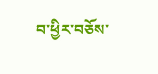བ་ཕྱིར་བཅོས་